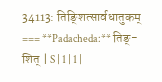34113: तिङ्शित्सार्वधातुकम् === **Padacheda:** तिङ्-शित् | S | 1 | 1 |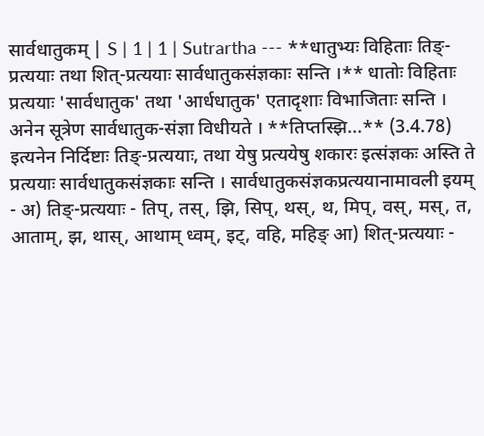सार्वधातुकम् | S | 1 | 1 | Sutrartha --- **धातुभ्यः विहिताः तिङ्-प्रत्ययाः तथा शित्-प्रत्ययाः सार्वधातुकसंज्ञकाः सन्ति ।** धातोः विहिताः प्रत्ययाः 'सार्वधातुक' तथा 'आर्धधातुक' एतादृशाः विभाजिताः सन्ति । अनेन सूत्रेण सार्वधातुक-संज्ञा विधीयते । **तिप्तस्झि...** (3.4.78) इत्यनेन निर्दिष्टाः तिङ्-प्रत्ययाः, तथा येषु प्रत्ययेषु शकारः इत्संज्ञकः अस्ति ते प्रत्ययाः सार्वधातुकसंज्ञकाः सन्ति । सार्वधातुकसंज्ञकप्रत्ययानामावली इयम् - अ) तिङ्-प्रत्ययाः - तिप्, तस्, झि, सिप्, थस्, थ, मिप्, वस्, मस्, त, आताम्, झ, थास्, आथाम् ध्वम्, इट्, वहि, महिङ् आ) शित्-प्रत्ययाः -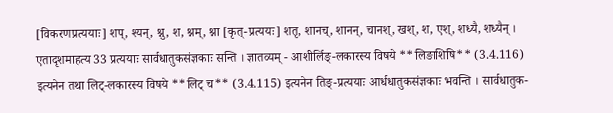[विकरणप्रत्ययाः] शप्, श्यन्, श्नु, श, श्नम्, श्ना [कृत्-प्रत्ययः] शतृ, शानच्, शानन्, चानश्, खश्, श, एश्, शध्यै, शध्यैन् । एतादृशमाहत्य 33 प्रत्ययाः सार्वधातुकसंज्ञकाः सन्ति । ज्ञातव्यम् - आशीर्लिङ्-लकारस्य विषये **लिङाशिषि** (3.4.116) इत्यनेन तथा लिट्-लकारस्य विषये **लिट् च** (3.4.115) इत्यनेन तिङ्-प्रत्ययाः आर्धधातुकसंज्ञकाः भवन्ति । सार्वधातुक-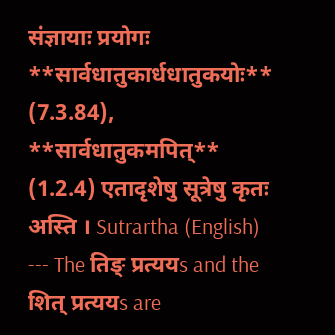संज्ञायाः प्रयोगः **सार्वधातुकार्धधातुकयोः** (7.3.84), **सार्वधातुकमपित्** (1.2.4) एतादृशेषु सूत्रेषु कृतः अस्ति । Sutrartha (English) --- The तिङ् प्रत्ययs and the शित् प्रत्ययs are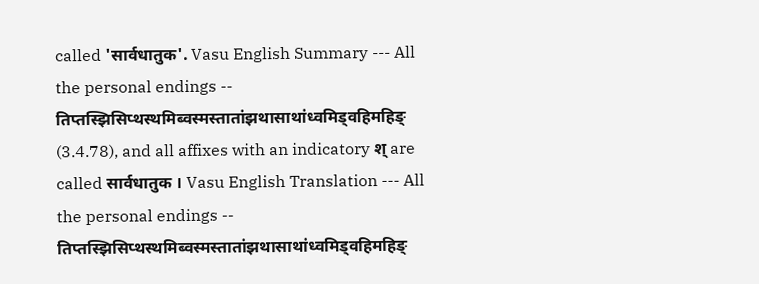called 'सार्वधातुक'. Vasu English Summary --- All the personal endings -- तिप्तस्झिसिप्थस्थमिब्वस्मस्तातांझथासाथांध्वमिड्वहिमहिङ् (3.4.78), and all affixes with an indicatory श् are called सार्वधातुक । Vasu English Translation --- All the personal endings -- तिप्तस्झिसिप्थस्थमिब्वस्मस्तातांझथासाथांध्वमिड्वहिमहिङ्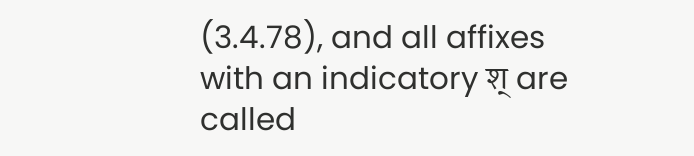(3.4.78), and all affixes with an indicatory श् are called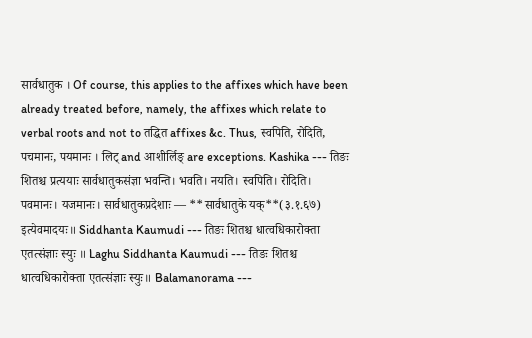सार्वधातुक । Of course, this applies to the affixes which have been already treated before, namely, the affixes which relate to verbal roots and not to तद्धित affixes &c. Thus, स्वपिति, रोदिति, पचमानः, पयमानः । लिट् and आशीर्लिङ् are exceptions. Kashika --- तिङः शितश्च प्रत्ययाः सार्वधातुकसंज्ञा भवन्ति। भवति। नयति। स्वपिति। रोदिति। पवमानः। यजमानः। सार्वधातुकप्रदेशाः — **सार्वधातुके यक्**(३.१.६७) इत्येवमादयः॥ Siddhanta Kaumudi --- तिङः शितश्च धात्वधिकारोक्ता एतत्संज्ञाः स्युः ॥ Laghu Siddhanta Kaumudi --- तिङः शितश्च धात्वधिकारोक्ता एतत्संज्ञाः स्युः॥ Balamanorama ---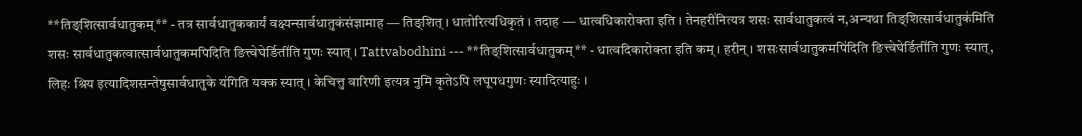**तिङ्शित्सार्वधातुकम्** - तत्र सार्वधातुककार्यं वक्ष्यन्सार्वधातुकंसंज्ञामाह — तिङ्शित् । धातोरित्यधिकृतं । तदाह — धात्वधिकारोक्ता इति । तेनहरी॑नित्यत्र शसः सार्वधातुकत्वं न,अन्यथा तिङ्शित्सार्वधातुक॑मिति शसः सार्वधातुकत्वात्सार्वधातुकमपिदिति ङित्त्वेघेर्ङिती॑ति गुणः स्यात् । Tattvabodhini --- **तिङ्शित्सार्वधातुकम्** - धात्वदिकारोक्ता इति कम् । हरीन् । शसःसार्वधातुकमपि॑दिति ङित्त्वेघेर्ङिती॑ति गुणः स्यात्, लिहः श्रिय इत्यादिशसन्तेषुसार्वधातुके य॑गिति यक्क स्यात् । केचित्तु वारिणी इत्यत्र नुमि कृतेऽपि लघूपधगुणः स्यादित्याहुः ।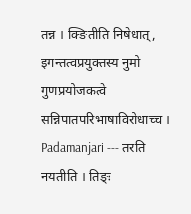तन्न । क्ङितीति निषेधात्, इगन्तत्वप्रयुक्तस्य नुमो गुणप्रयोजकत्वे सन्निपातपरिभाषाविरोधाच्च । Padamanjari --- तरति नयतीति । तिङ्ः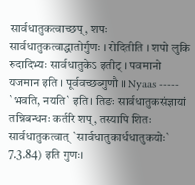सार्वधातुकत्वाच्छप्, शपः सार्वधातुकत्वाद्धातोर्गुणः । रोदितीति । शपो लुकि रुदादिभ्यः सार्वधातुकेऽ इतीट् । पवमानो यजमान इति । पूर्ववच्छब्गुणौ ॥ Nyaas ----- `भवति, नयति` इति। तिङः सार्वधातुकसंज्ञायां तन्निबन्धनः कर्तरि शप्, तस्यापि शितः सार्वधातुकत्वात् `सार्वधातुकार्धधातुकयोः` 7.3.84) इति गुणः।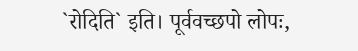`रोदिति` इति। पूर्ववच्छपो लोपः,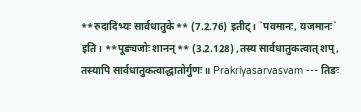**रुदादिभ्यः सार्वधातुके** (7.2.76) इतीट्। `पवमानः, यजमानः` इति। **पूङ्यजोः शानन्** (3.2.128) ,तस्य सार्वधातुकत्वात् शप्, तस्यापि सार्वधातुकत्वाद्धातोर्गुणः॥ Prakriyasarvasvam --- तिङः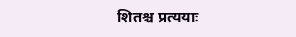शितश्च प्रत्ययाः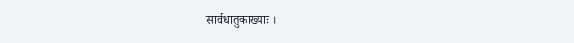सार्वधातुकाख्याः ।